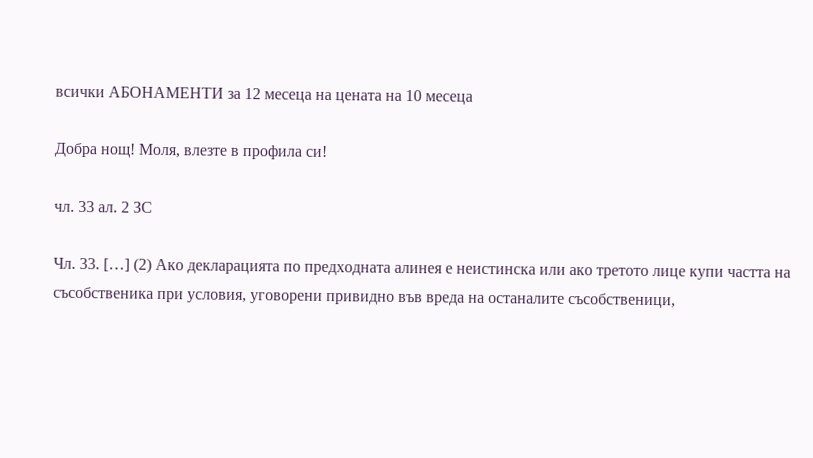всички АБОНАМЕНТИ за 12 месеца на цената на 10 месеца

Добра нощ! Моля, влезте в профила си!

чл. 33 ал. 2 ЗС

Чл. 33. […] (2) Ако декларацията по предходната алинея е неистинска или ако третото лице купи частта на съсобственика при условия, уговорени привидно във вреда на останалите съсобственици,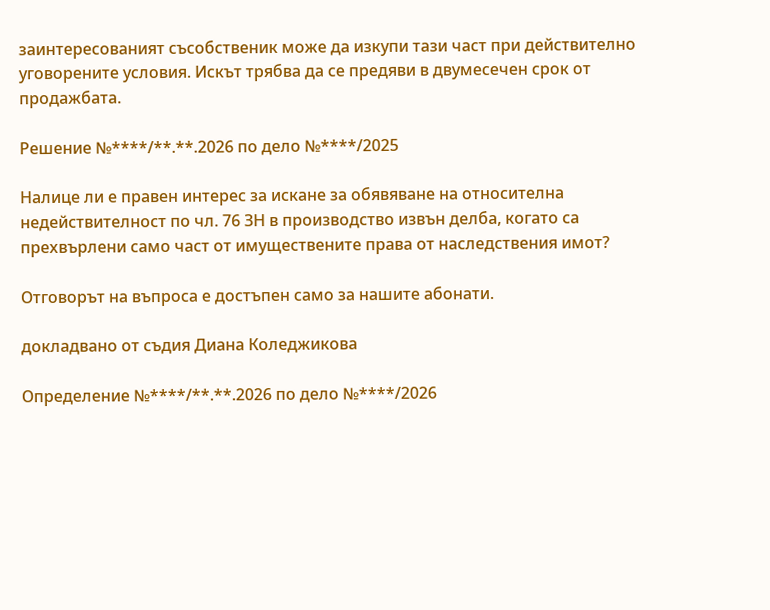заинтересованият съсобственик може да изкупи тази част при действително уговорените условия. Искът трябва да се предяви в двумесечен срок от продажбата.

Решение №****/**.**.2026 по дело №****/2025

Налице ли е правен интерес за искане за обявяване на относителна недействителност по чл. 76 ЗН в производство извън делба, когато са прехвърлени само част от имуществените права от наследствения имот?

Отговорът на въпроса е достъпен само за нашите абонати.

докладвано от съдия Диана Коледжикова

Определение №****/**.**.2026 по дело №****/2026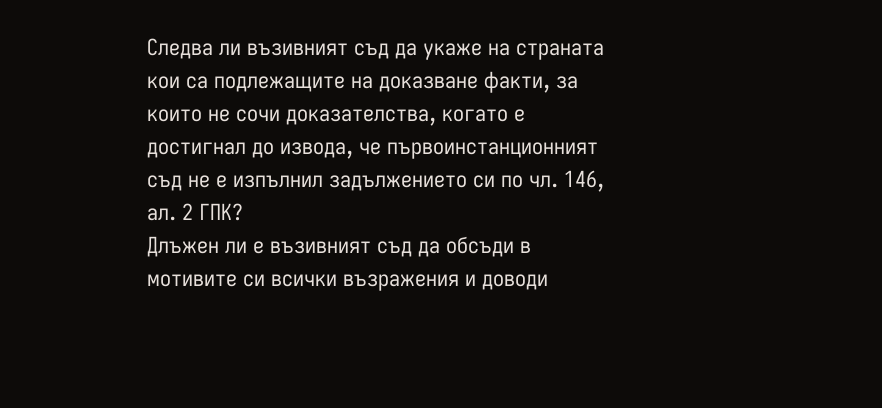Следва ли възивният съд да укаже на страната кои са подлежащите на доказване факти, за които не сочи доказателства, когато е достигнал до извода, че първоинстанционният съд не е изпълнил задължението си по чл. 146, ал. 2 ГПК?
Длъжен ли е възивният съд да обсъди в мотивите си всички възражения и доводи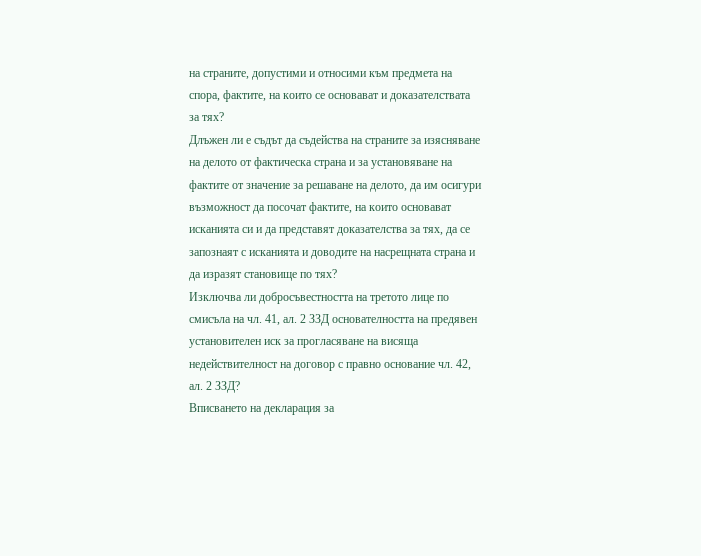на страните, допустими и относими към предмета на спора, фактите, на които се основават и доказателствата за тях?
Длъжен ли е съдът да съдейства на страните за изясняване на делото от фактическа страна и за установяване на фактите от значение за решаване на делото, да им осигури възможност да посочат фактите, на които основават исканията си и да представят доказателства за тях, да се запознаят с исканията и доводите на насрещната страна и да изразят становище по тях?
Изключва ли добросъвестността на третото лице по смисъла на чл. 41, ал. 2 ЗЗД основателността на предявен установителен иск за прогласяване на висяща недействителност на договор с правно основание чл. 42, ал. 2 ЗЗД?
Вписването на декларация за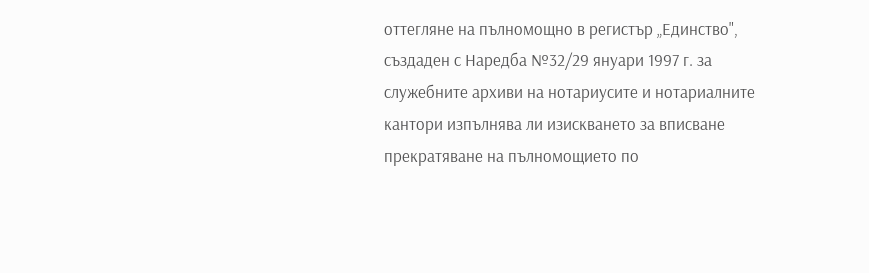оттегляне на пълномощно в регистър „Единство", създаден с Наредба №32/29 януари 1997 г. за служебните архиви на нотариусите и нотариалните кантори изпълнява ли изискването за вписване прекратяване на пълномощието по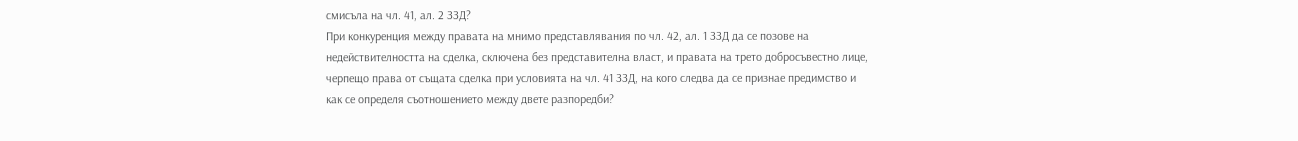смисъла на чл. 41, ал. 2 ЗЗД?
При конкуренция между правата на мнимо представлявания по чл. 42, ал. 1 ЗЗД да се позове на недействителността на сделка, сключена без представителна власт, и правата на трето добросъвестно лице, черпещо права от същата сделка при условията на чл. 41 ЗЗД, на кого следва да се признае предимство и как се определя съотношението между двете разпоредби?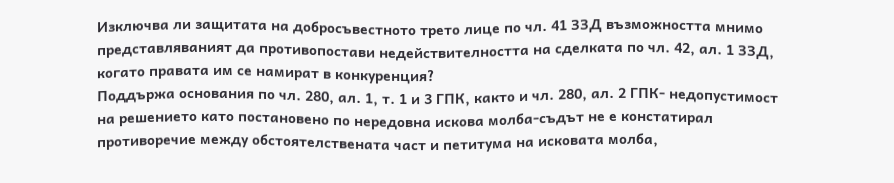Изключва ли защитата на добросъвестното трето лице по чл. 41 ЗЗД възможността мнимо представляваният да противопостави недействителността на сделката по чл. 42, ал. 1 ЗЗД, когато правата им се намират в конкуренция?
Поддържа основания по чл. 280, ал. 1, т. 1 и 3 ГПК, както и чл. 280, ал. 2 ГПК- недопустимост на решението като постановено по нередовна искова молба-съдът не е констатирал противоречие между обстоятелствената част и петитума на исковата молба,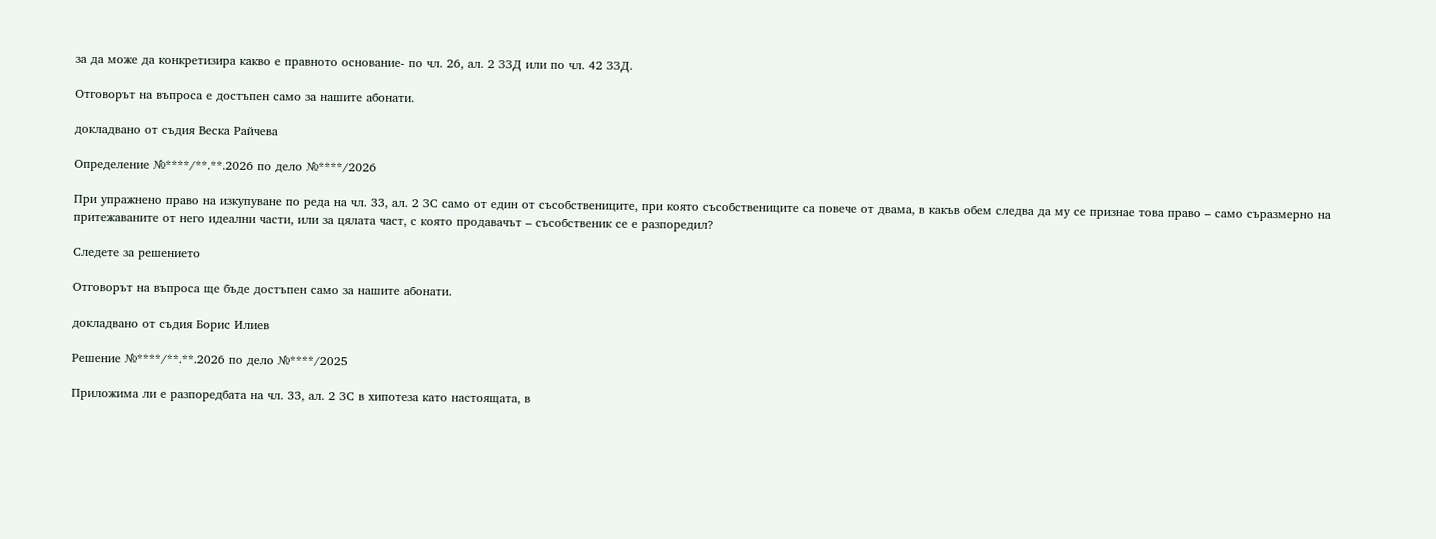за да може да конкретизира какво е правното основание- по чл. 26, ал. 2 ЗЗД или по чл. 42 ЗЗД.

Отговорът на въпроса е достъпен само за нашите абонати.

докладвано от съдия Веска Райчева

Определение №****/**.**.2026 по дело №****/2026

При упражнено право на изкупуване по реда на чл. 33, ал. 2 ЗС само от един от съсобствениците, при която съсобствениците са повече от двама, в какъв обем следва да му се признае това право – само съразмерно на притежаваните от него идеални части, или за цялата част, с която продавачът – съсобственик се е разпоредил?

Следете за решението

Отговорът на въпроса ще бъде достъпен само за нашите абонати.

докладвано от съдия Борис Илиев

Решение №****/**.**.2026 по дело №****/2025

Приложима ли е разпоредбата на чл. 33, ал. 2 ЗС в хипотеза като настоящата, в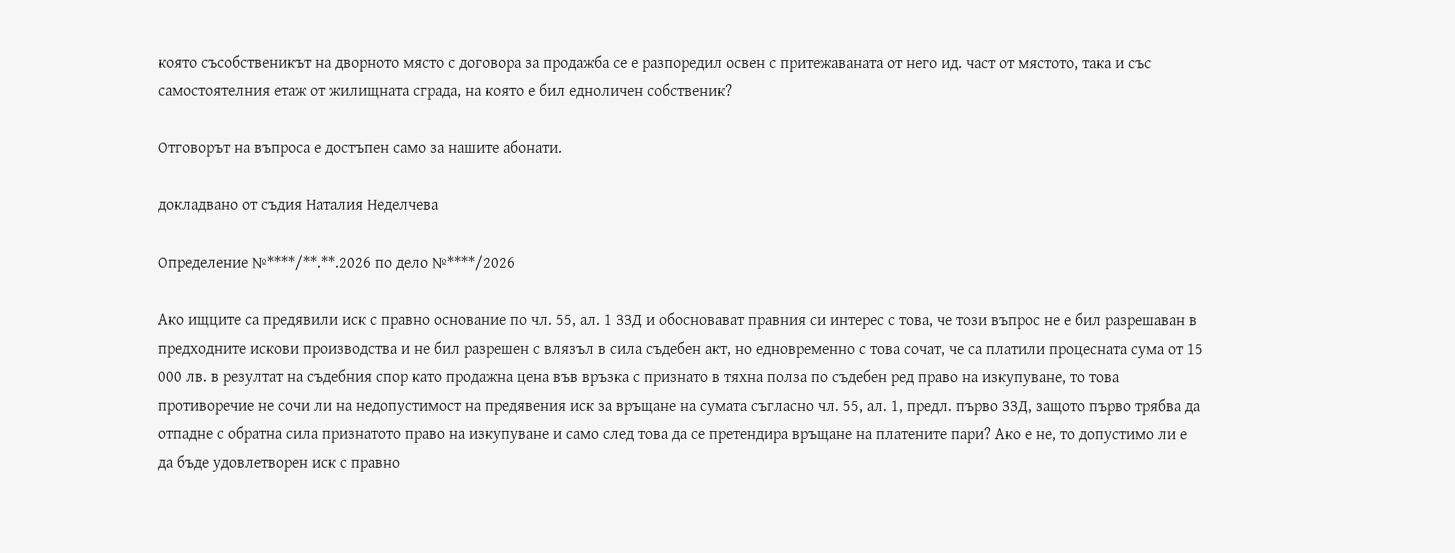която съсобственикът на дворното място с договора за продажба се е разпоредил освен с притежаваната от него ид. част от мястото, така и със самостоятелния етаж от жилищната сграда, на която е бил едноличен собственик?

Отговорът на въпроса е достъпен само за нашите абонати.

докладвано от съдия Наталия Неделчева

Определение №****/**.**.2026 по дело №****/2026

Ако ищците са предявили иск с правно основание по чл. 55, ал. 1 ЗЗД и обосновават правния си интерес с това, че този въпрос не е бил разрешаван в предходните искови производства и не бил разрешен с влязъл в сила съдебен акт, но едновременно с това сочат, че са платили процесната сума от 15 000 лв. в резултат на съдебния спор като продажна цена във връзка с признато в тяхна полза по съдебен ред право на изкупуване, то това противоречие не сочи ли на недопустимост на предявения иск за връщане на сумата съгласно чл. 55, ал. 1, предл. първо ЗЗД, защото първо трябва да отпадне с обратна сила признатото право на изкупуване и само след това да се претендира връщане на платените пари? Ако е не, то допустимо ли е да бъде удовлетворен иск с правно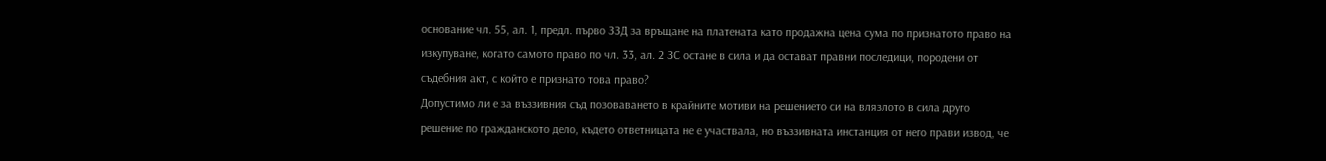основание чл. 55, ал. 1, предл. първо ЗЗД за връщане на платената като продажна цена сума по признатото право на изкупуване, когато самото право по чл. 33, ал. 2 ЗС остане в сила и да остават правни последици, породени от съдебния акт, с който е признато това право?
Допустимо ли е за въззивния съд позоваването в крайните мотиви на решението си на влязлото в сила друго решение по гражданското дело, където ответницата не е участвала, но въззивната инстанция от него прави извод, че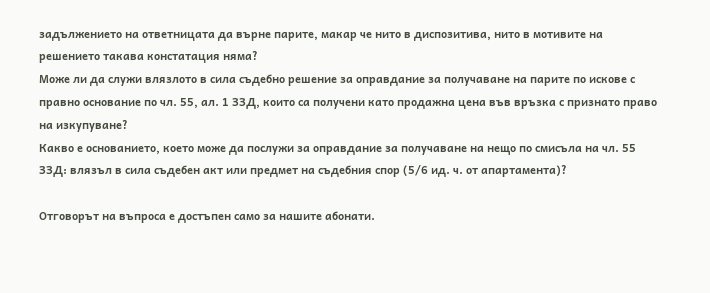задължението на ответницата да върне парите, макар че нито в диспозитива, нито в мотивите на решението такава констатация няма?
Може ли да служи влязлото в сила съдебно решение за оправдание за получаване на парите по искове с правно основание по чл. 55, ал. 1 ЗЗД, които са получени като продажна цена във връзка с признато право на изкупуване?
Какво е основанието, което може да послужи за оправдание за получаване на нещо по смисъла на чл. 55 ЗЗД: влязъл в сила съдебен акт или предмет на съдебния спор (5/6 ид. ч. от апартамента)?

Отговорът на въпроса е достъпен само за нашите абонати.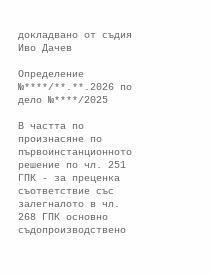докладвано от съдия Иво Дачев

Определение №****/**.**.2026 по дело №****/2025

В частта по произнасяне по първоинстанционното решение по чл. 251 ГПК - за преценка съответствие със залегналото в чл. 268 ГПК основно съдопроизводствено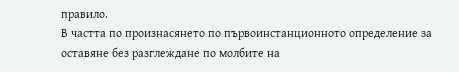правило.
В частта по произнасянето по първоинстанционното определение за оставяне без разглеждане по молбите на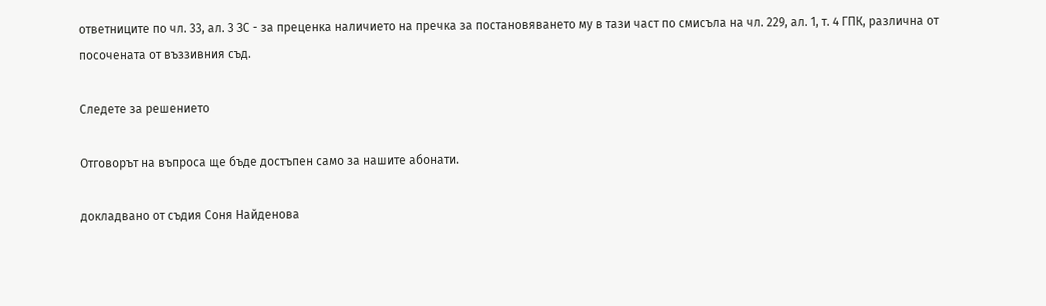ответниците по чл. 33, ал. 3 ЗС - за преценка наличието на пречка за постановяването му в тази част по смисъла на чл. 229, ал. 1, т. 4 ГПК, различна от посочената от въззивния съд.

Следете за решението

Отговорът на въпроса ще бъде достъпен само за нашите абонати.

докладвано от съдия Соня Найденова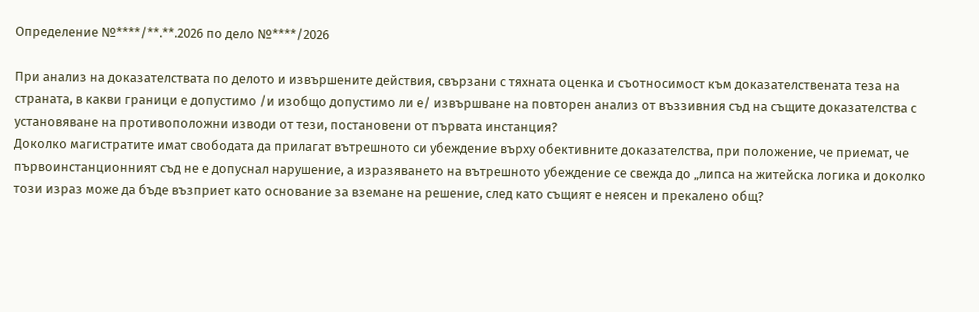Определение №****/**.**.2026 по дело №****/2026

При анализ на доказателствата по делото и извършените действия, свързани с тяхната оценка и съотносимост към доказателствената теза на страната, в какви граници е допустимо /и изобщо допустимо ли е/ извършване на повторен анализ от въззивния съд на същите доказателства с установяване на противоположни изводи от тези, постановени от първата инстанция?
Доколко магистратите имат свободата да прилагат вътрешното си убеждение върху обективните доказателства, при положение, че приемат, че първоинстанционният съд не е допуснал нарушение, а изразяването на вътрешното убеждение се свежда до „липса на житейска логика и доколко този израз може да бъде възприет като основание за вземане на решение, след като същият е неясен и прекалено общ?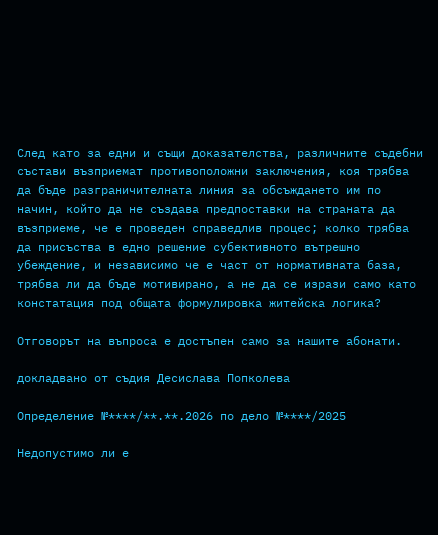След като за едни и същи доказателства, различните съдебни състави възприемат противоположни заключения, коя трябва да бъде разграничителната линия за обсъждането им по начин, който да не създава предпоставки на страната да възприеме, че е проведен справедлив процес; колко трябва да присъства в едно решение субективното вътрешно убеждение, и независимо че е част от нормативната база, трябва ли да бъде мотивирано, а не да се изрази само като констатация под общата формулировка житейска логика?

Отговорът на въпроса е достъпен само за нашите абонати.

докладвано от съдия Десислава Попколева

Определение №****/**.**.2026 по дело №****/2025

Недопустимо ли е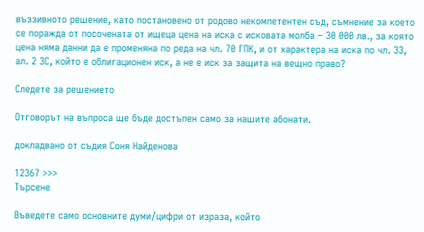въззивното решение, като постановено от родово некомпетентен съд, съмнение за което се поражда от посочената от ищеца цена на иска с исковата молба – 30 000 лв., за която цена няма данни да е променяна по реда на чл. 70 ГПК, и от характера на иска по чл. 33, ал. 2 ЗС, който е облигационен иск, а не е иск за защита на вещно право?

Следете за решението

Отговорът на въпроса ще бъде достъпен само за нашите абонати.

докладвано от съдия Соня Найденова

12367 >>>
Търсене

Въведете само основните думи/цифри от израза, който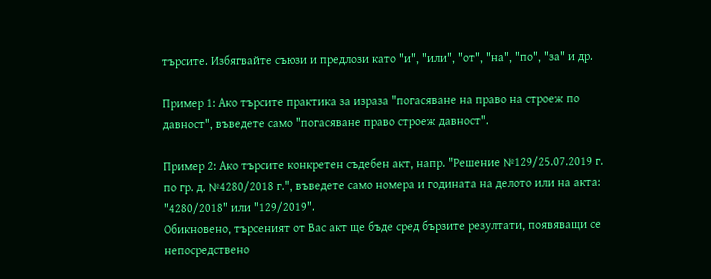търсите. Избягвайте съюзи и предлози като "и", "или", "от", "на", "по", "за" и др.

Пример 1: Ако търсите практика за израза "погасяване на право на строеж по давност", въведете само "погасяване право строеж давност".

Пример 2: Ако търсите конкретен съдебен акт, напр. "Решение №129/25.07.2019 г. по гр. д. №4280/2018 г.", въведете само номера и годината на делото или на акта: "4280/2018" или "129/2019".
Обикновено, търсеният от Вас акт ще бъде сред бързите резултати, появяващи се непосредствено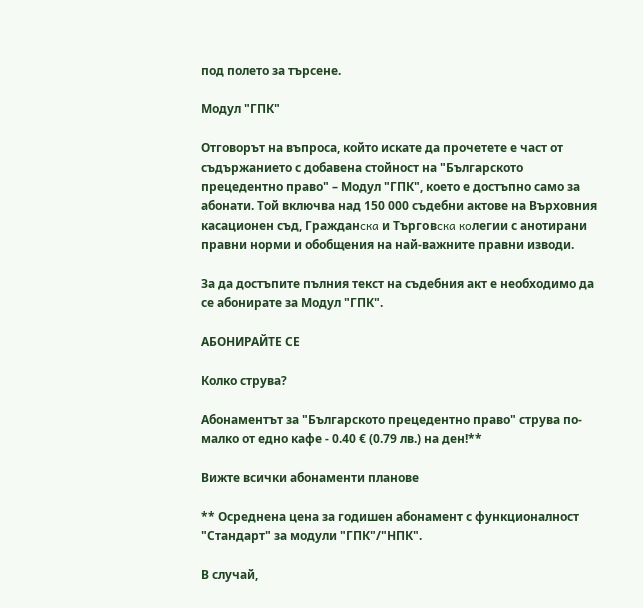под полето за търсене.

Модул "ГПК"

Отговорът на въпроса, който искате да прочетете е част от съдържанието с добавена стойност на "Българското прецедентно право" – Модул "ГПК", което е достъпно само за абонати. Той включва над 150 000 съдебни актове на Върховния касационен съд, Гpaждaнcĸa и Tъpгoвcĸa ĸoлeгии с анотирани правни норми и обобщения на най-важните правни изводи.

За да достъпите пълния текст на съдебния акт е необходимо да се абонирате за Модул "ГПК".

АБОНИРАЙТЕ СЕ

Колко струва?

Абонаментът за "Българското прецедентно право" струва по-малко от едно кафе - 0.40 € (0.79 лв.) на ден!**

Вижте всички абонаменти планове

** Осреднена цена за годишен абонамент с функционалност "Стандарт" за модули "ГПК"/"НПК".

В случай,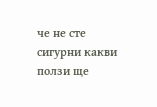че не сте сигурни какви ползи ще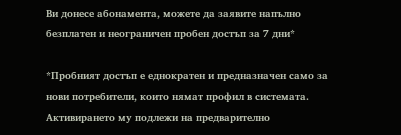Ви донесе абонамента, можете да заявите напълно безплатен и неограничен пробен достъп за 7 дни*

*Пробният достъп е еднократен и предназначен само за нови потребители, които нямат профил в системата. Активирането му подлежи на предварително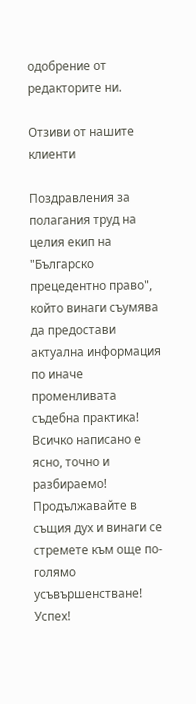одобрение от редакторите ни.

Отзиви от нашите клиенти

Поздравления за полагания труд на целия екип на "Българско прецедентно право", който винаги съумява да предостави актуална информация по иначе променливата съдебна практика! Всичко написано е ясно, точно и разбираемо!
Продължавайте в същия дух и винаги се стремете към още по-голямо усъвършенстване!
Успех!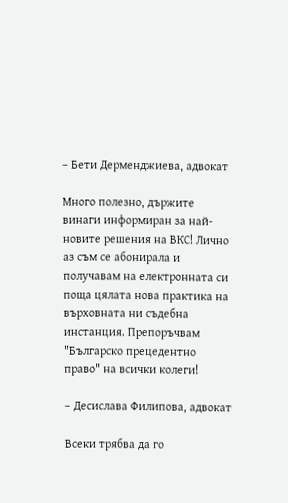– Бети Дерменджиева, адвокат

Много полезно, държите винаги информиран за най-новите решения на ВКС! Лично аз съм се абонирала и получавам на електронната си поща цялата нова практика на върховната ни съдебна инстанция. Препоръчвам "Българско прецедентно право" на всички колеги!

– Десислава Филипова, адвокат

Всеки трябва да го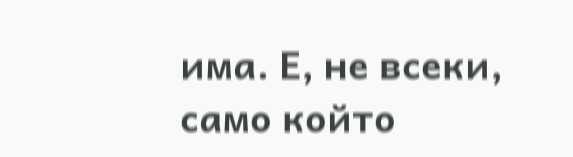има. Е, не всеки, само който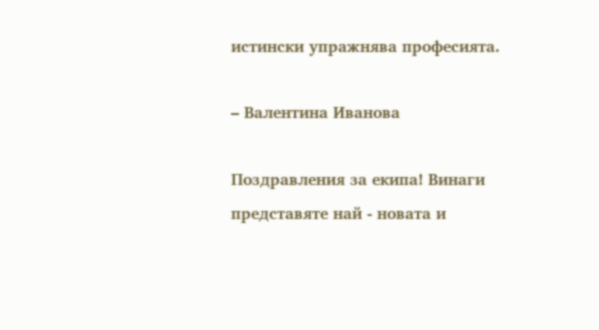истински упражнява професията.

– Валентина Иванова

Поздравления за екипа! Винаги представяте най - новата и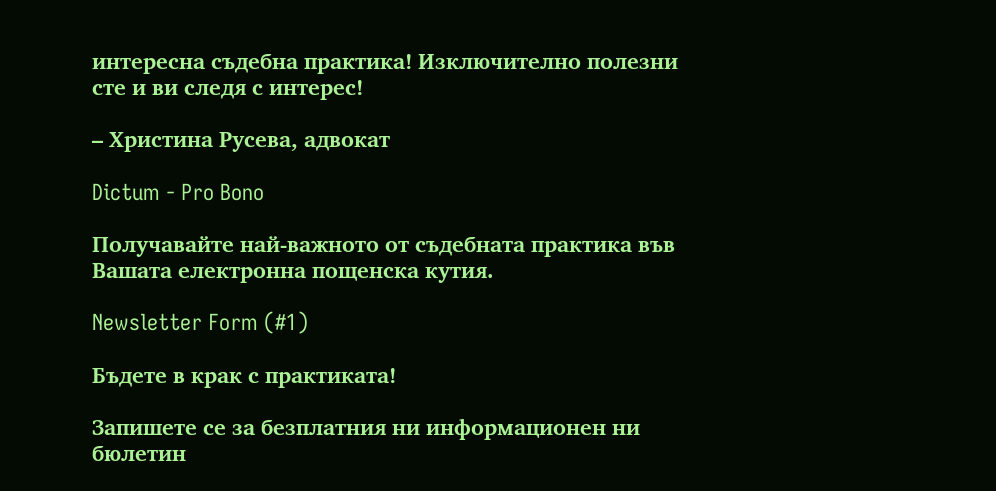интересна съдебна практика! Изключително полезни сте и ви следя с интерес!

– Христина Русева, адвокат

Dictum - Pro Bono

Получавайте най-важното от съдебната практика във Вашата електронна пощенска кутия.

Newsletter Form (#1)

Бъдете в крак с практиката!

Запишете се за безплатния ни информационен ни бюлетин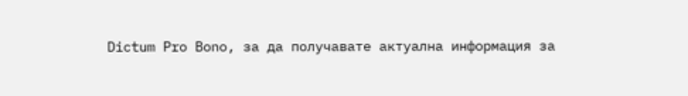Dictum Pro Bono, за да получавате актуална информация за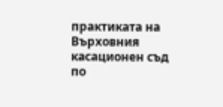практиката на Върховния касационен съд по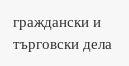граждански и търговски дела